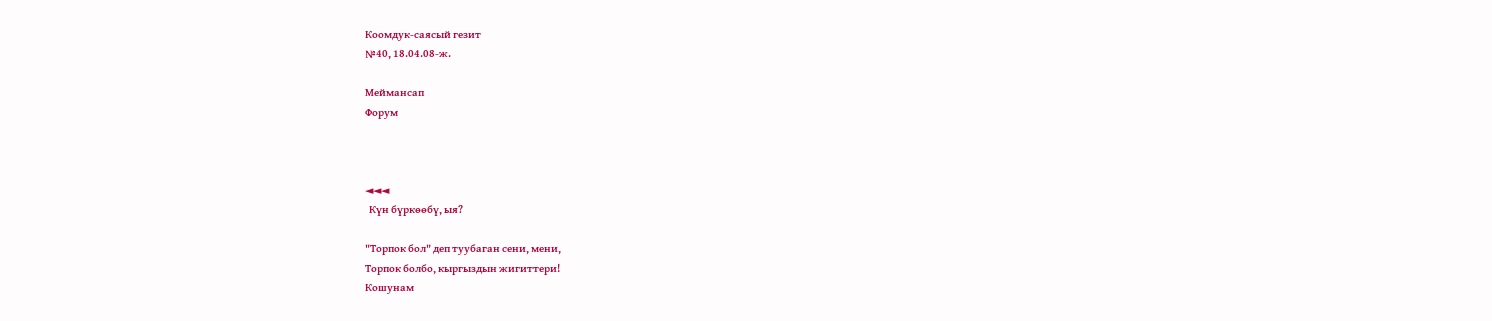Коомдук-саясый гезит
№40, 18.04.08-ж.

Меймансап
Форум



◄◄◄
  Күн бүркөөбү, ыя?

"Торпок бол" деп туубаган сени, мени,
Торпок болбо, кыргыздын жигиттери!
Кошунам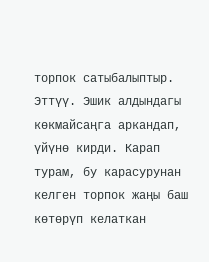торпок сатыбалыптыр. Эттүү. Эшик алдындагы көкмайсаңга аркандап, үйүнө кирди. Карап турам, бу карасурунан келген торпок жаңы баш көтөрүп келаткан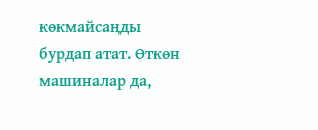көкмайсаңды бурдап атат. Өткөн машиналар да,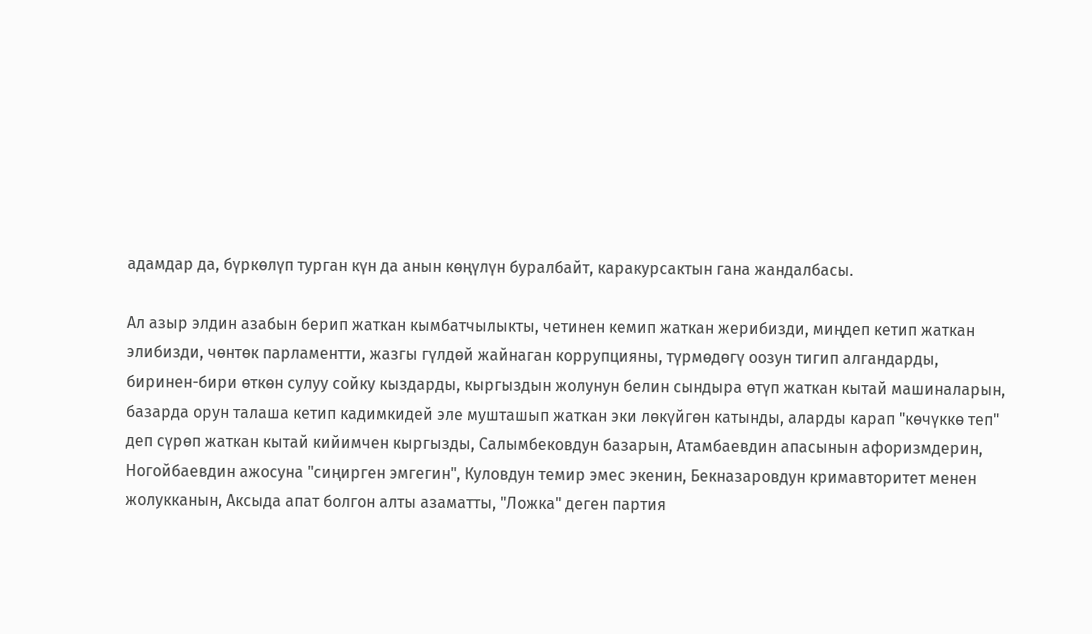адамдар да, бүркөлүп турган күн да анын көңүлүн буралбайт, каракурсактын гана жандалбасы.

Ал азыр элдин азабын берип жаткан кымбатчылыкты, четинен кемип жаткан жерибизди, миңдеп кетип жаткан элибизди, чөнтөк парламентти, жазгы гүлдөй жайнаган коррупцияны, түрмөдөгү оозун тигип алгандарды, биринен-бири өткөн сулуу сойку кыздарды, кыргыздын жолунун белин сындыра өтүп жаткан кытай машиналарын, базарда орун талаша кетип кадимкидей эле мушташып жаткан эки лөкүйгөн катынды, аларды карап "көчүккө теп" деп сүрөп жаткан кытай кийимчен кыргызды, Салымбековдун базарын, Атамбаевдин апасынын афоризмдерин, Ногойбаевдин ажосуна "сиңирген эмгегин", Куловдун темир эмес экенин, Бекназаровдун кримавторитет менен жолукканын, Аксыда апат болгон алты азаматты, "Ложка" деген партия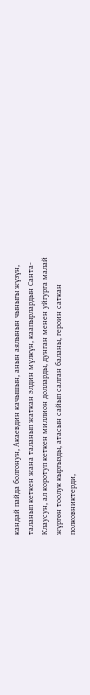кандай пайда болгонун, Акаевдин качышын, анын аялынын чыныгы жүзүн, таланып кеткен жана таланып жаткан элдин мүлкүн, каапырлардын Санта-Клаусун, ал коротуп кеткен миллион долларды, дунган менен уйгурга малай жүргөн тоолук кыргызды, атасын сайып салган баланы, героин саткан полковниктерди,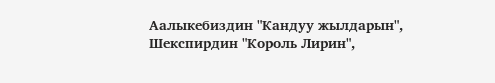Аалыкебиздин "Кандуу жылдарын", Шекспирдин "Король Лирин",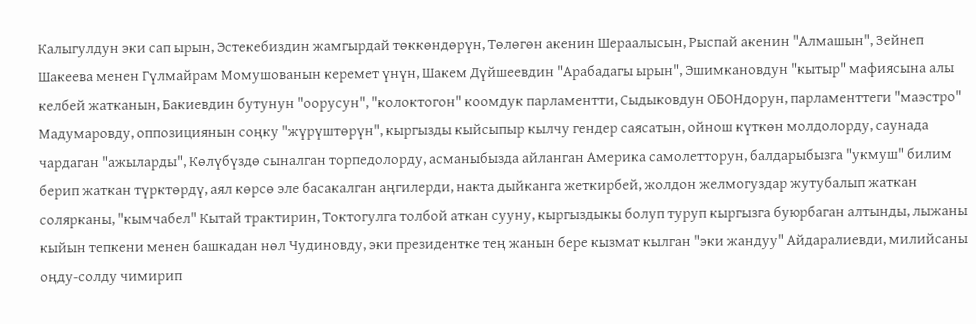Калыгулдун эки сап ырын, Эстекебиздин жамгырдай төккөндөрүн, Төлөгөн акенин Шераалысын, Рыспай акенин "Алмашын", Зейнеп Шакеева менен Гүлмайрам Момушованын керемет үнүн, Шакем Дүйшеевдин "Арабадагы ырын", Эшимкановдун "кытыр" мафиясына алы келбей жатканын, Бакиевдин бутунун "оорусун", "колоктогон" коомдук парламентти, Сыдыковдун ОБОНдорун, парламенттеги "маэстро" Мадумаровду, оппозициянын соңку "жүрүштөрүн", кыргызды кыйсыпыр кылчу гендер саясатын, ойнош күткөн молдолорду, саунада чардаган "ажыларды", Көлүбүздө сыналган торпедолорду, асманыбызда айланган Америка самолетторун, балдарыбызга "укмуш" билим берип жаткан түрктөрдү, аял көрсө эле басакалган аңгилерди, накта дыйканга жеткирбей, жолдон желмогуздар жутубалып жаткан солярканы, "кымчабел" Кытай трактирин, Токтогулга толбой аткан сууну, кыргыздыкы болуп туруп кыргызга буюрбаган алтынды, лыжаны кыйын тепкени менен башкадан нөл Чудиновду, эки президентке тең жанын бере кызмат кылган "эки жандуу" Айдаралиевди, милийсаны оңду-солду чимирип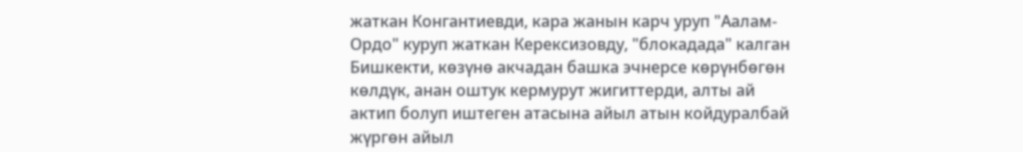жаткан Конгантиевди, кара жанын карч уруп "Аалам-Ордо" куруп жаткан Керексизовду, "блокадада" калган Бишкекти, көзүнө акчадан башка эчнерсе көрүнбөгөн көлдүк, анан оштук кермурут жигиттерди, алты ай актип болуп иштеген атасына айыл атын койдуралбай жүргөн айыл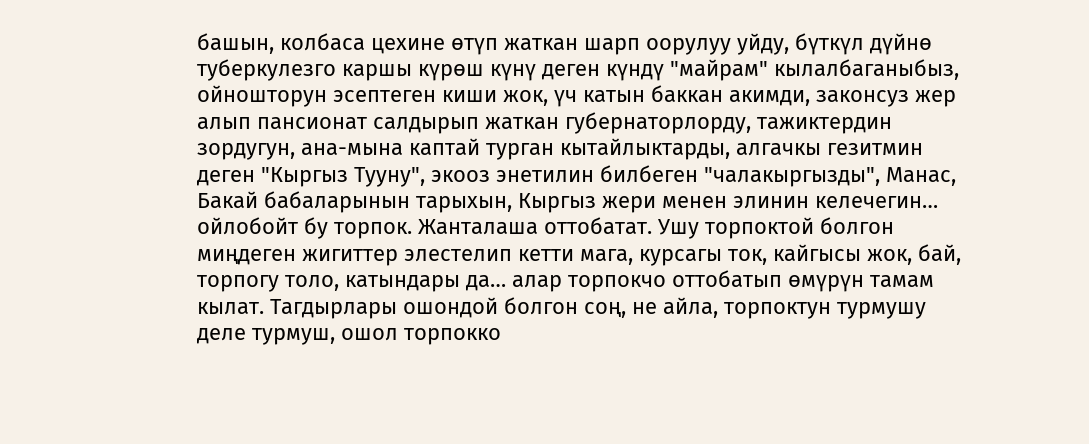башын, колбаса цехине өтүп жаткан шарп оорулуу уйду, бүткүл дүйнө туберкулезго каршы күрөш күнү деген күндү "майрам" кылалбаганыбыз, ойношторун эсептеген киши жок, үч катын баккан акимди, законсуз жер алып пансионат салдырып жаткан губернаторлорду, тажиктердин зордугун, ана-мына каптай турган кытайлыктарды, алгачкы гезитмин деген "Кыргыз Тууну", экооз энетилин билбеген "чалакыргызды", Манас, Бакай бабаларынын тарыхын, Кыргыз жери менен элинин келечегин… ойлобойт бу торпок. Жанталаша оттобатат. Ушу торпоктой болгон миңдеген жигиттер элестелип кетти мага, курсагы ток, кайгысы жок, бай, торпогу толо, катындары да… алар торпокчо оттобатып өмүрүн тамам кылат. Тагдырлары ошондой болгон соң, не айла, торпоктун турмушу деле турмуш, ошол торпокко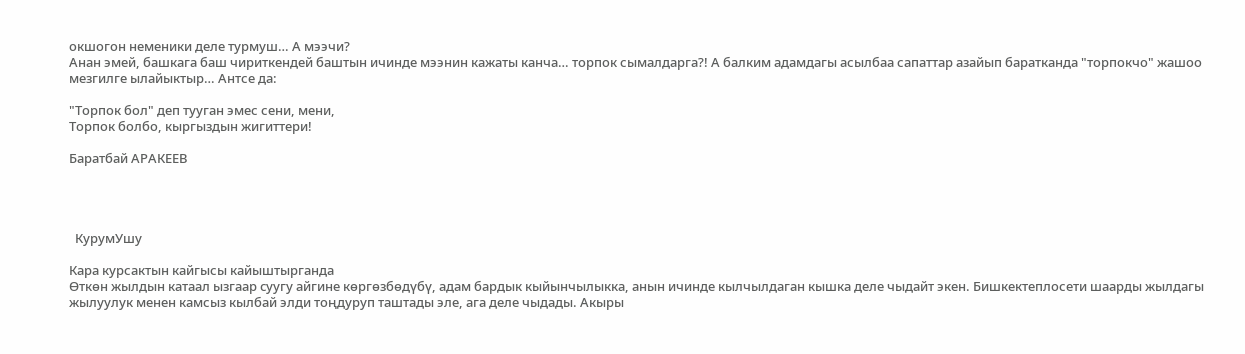окшогон неменики деле турмуш… А мээчи?
Анан эмей, башкага баш чириткендей баштын ичинде мээнин кажаты канча… торпок сымалдарга?! А балким адамдагы асылбаа сапаттар азайып баратканда "торпокчо" жашоо мезгилге ылайыктыр… Антсе да:

"Торпок бол" деп тууган эмес сени, мени,
Торпок болбо, кыргыздын жигиттери!

Баратбай АРАКЕЕВ




  КурумУшу

Кара курсактын кайгысы кайыштырганда
Өткөн жылдын катаал ызгаар cуугу айгине көргөзбөдүбү, адам бардык кыйынчылыкка, анын ичинде кылчылдаган кышка деле чыдайт экен. Бишкектеплосети шаарды жылдагы жылуулук менен камсыз кылбай элди тоңдуруп таштады эле, ага деле чыдады. Акыры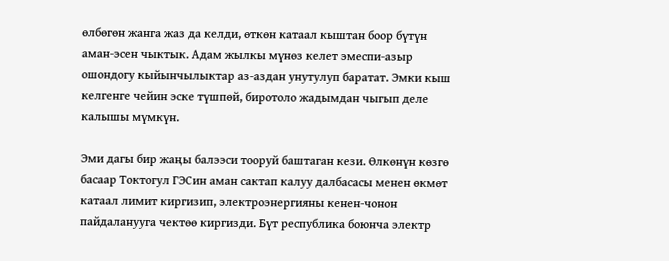өлбөгөн жанга жаз да келди, өткөн катаал кыштан боор бүтүн аман-эсен чыктык. Адам жылкы мүнөз келет эмеспи-азыр ошондогу кыйынчылыктар аз-аздан унутулуп баратат. Эмки кыш келгенге чейин эске түшпөй, биротоло жадымдан чыгып деле калышы мүмкүн.

Эми дагы бир жаңы балээси тооруй баштаган кези. Өлкөнүн көзгө басаар Токтогул ГЭСин аман сактап калуу далбасасы менен өкмөт катаал лимит киргизип, электроэнергияны кенен-чонон пайдаланууга чектөө киргизди. Бүт республика боюнча электр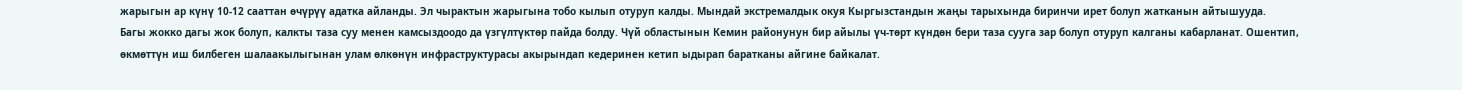жарыгын ар күнү 10-12 сааттан өчүрүү адатка айланды. Эл чырактын жарыгына тобо кылып отуруп калды. Мындай экстремалдык окуя Кыргызстандын жаңы тарыхында биринчи ирет болуп жатканын айтышууда.
Багы жокко дагы жок болуп, калкты таза суу менен камсыздоодо да үзгүлтүктөр пайда болду. Чүй областынын Кемин районунун бир айылы үч-төрт күндөн бери таза сууга зар болуп отуруп калганы кабарланат. Ошентип, өкмөттүн иш билбеген шалаакылыгынан улам өлкөнүн инфраструктурасы акырындап кедеринен кетип ыдырап баратканы айгине байкалат.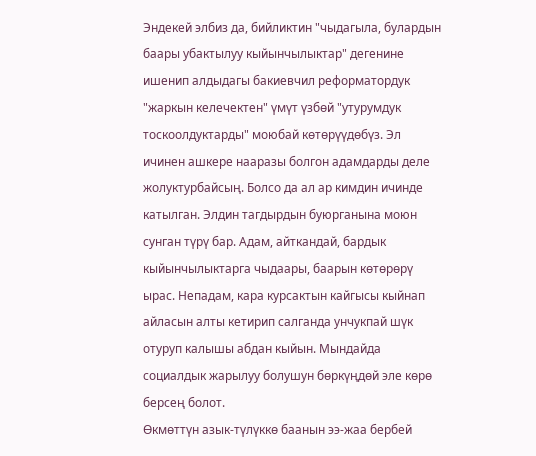Эндекей элбиз да, бийликтин "чыдагыла, булардын баары убактылуу кыйынчылыктар" дегенине ишенип алдыдагы бакиевчил реформатордук "жаркын келечектен" үмүт үзбөй "утурумдук тоскоолдуктарды" моюбай көтөрүүдөбүз. Эл ичинен ашкере нааразы болгон адамдарды деле жолуктурбайсың. Болсо да ал ар кимдин ичинде катылган. Элдин тагдырдын буюрганына моюн сунган түрү бар. Адам, айткандай, бардык кыйынчылыктарга чыдаары, баарын көтөрөрү ырас. Непадам, кара курсактын кайгысы кыйнап айласын алты кетирип салганда унчукпай шүк отуруп калышы абдан кыйын. Мындайда социалдык жарылуу болушун бөркүңдөй эле көрө берсең болот.
Өкмөттүн азык-түлүккө баанын ээ-жаа бербей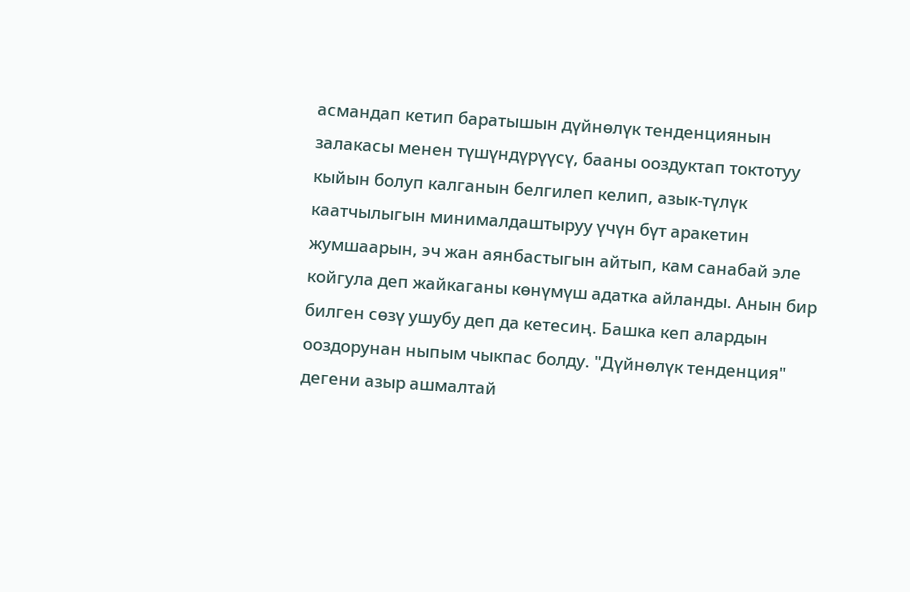асмандап кетип баратышын дүйнөлүк тенденциянын залакасы менен түшүндүрүүсү, бааны ооздуктап токтотуу кыйын болуп калганын белгилеп келип, азык-түлүк каатчылыгын минималдаштыруу үчүн бүт аракетин жумшаарын, эч жан аянбастыгын айтып, кам санабай эле койгула деп жайкаганы көнүмүш адатка айланды. Анын бир билген сөзү ушубу деп да кетесиң. Башка кеп алардын ооздорунан ныпым чыкпас болду. "Дүйнөлүк тенденция" дегени азыр ашмалтай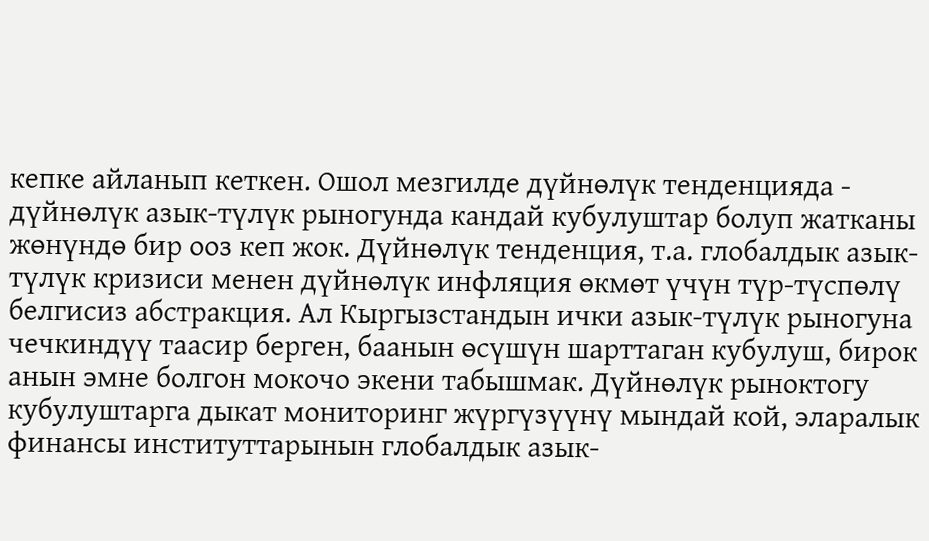кепке айланып кеткен. Ошол мезгилде дүйнөлүк тенденцияда - дүйнөлүк азык-түлүк рыногунда кандай кубулуштар болуп жатканы жөнүндө бир ооз кеп жок. Дүйнөлүк тенденция, т.а. глобалдык азык-түлүк кризиси менен дүйнөлүк инфляция өкмөт үчүн түр-түспөлү белгисиз абстракция. Ал Кыргызстандын ички азык-түлүк рыногуна чечкиндүү таасир берген, баанын өсүшүн шарттаган кубулуш, бирок анын эмне болгон мокочо экени табышмак. Дүйнөлүк рыноктогу кубулуштарга дыкат мониторинг жүргүзүүнү мындай кой, эларалык финансы институттарынын глобалдык азык-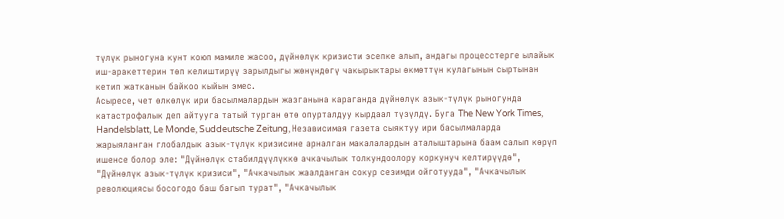түлүк рыногуна кунт коюп мамиле жасоо, дүйнөлүк кризисти эсепке алып, андагы процесстерге ылайык иш-аракеттерин төп келиштирүү зарылдыгы жөнүндөгү чакырыктары өкмөттүн кулагынын сыртынан кетип жатканын байкоо кыйын эмес.
Асыресе, чет өлкөлүк ири басылмалардын жазганына караганда дүйнөлүк азык-түлүк рыногунда катастрофалык деп айтууга татый турган өтө опурталдуу кырдаал түзүлдү. Буга The New York Times, Handelsblatt, Le Monde, Suddeutsche Zeitung, Независимая газета сыяктуу ири басылмаларда жарыяланган глобалдык азык-түлүк кризисине арналган макалалардын аталыштарына баам салып көрүп ишенсе болор эле: "Дүйнөлүк стабилдүүлүккө ачкачылык толкундоолору коркунуч келтирүүдө", "Дүйнөлүк азык-түлүк кризиси", "Ачкачылык жаалданган сокур сезимди ойготууда", "Ачкачылык революциясы босогодо баш багып турат", "Ачкачылык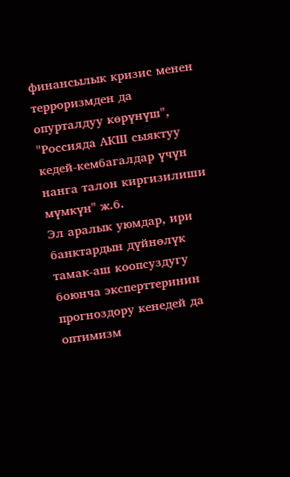финансылык кризис менен терроризмден да опурталдуу көрүнүш", "Россияда АКШ сыяктуу кедей-кембагалдар үчүн нанга талон киргизилиши мүмкүн" ж.б.
Эл аралык уюмдар, ири банктардын дүйнөлүк тамак-аш коопсуздугу боюнча эксперттеринин прогноздору кенедей да оптимизм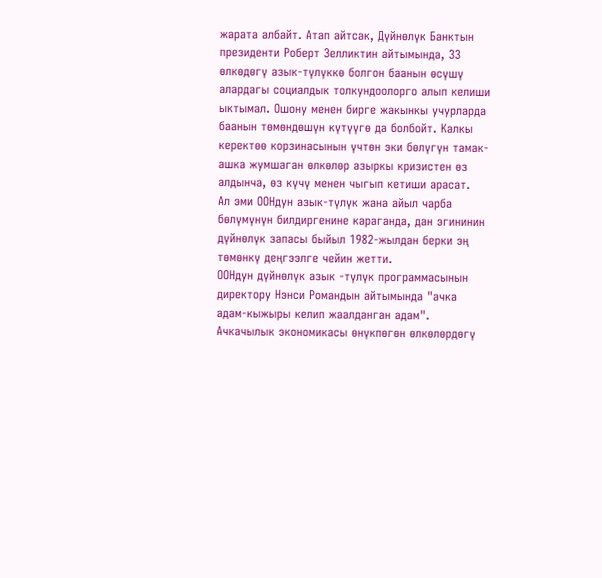жарата албайт. Атап айтсак, Дүйнөлүк Банктын президенти Роберт Зелликтин айтымында, 33 өлкөдөгү азык-түлүккө болгон баанын өсүшү алардагы социалдык толкундоолорго алып келиши ыктымал. Ошону менен бирге жакынкы учурларда баанын төмөндөшүн күтүүгө да болбойт. Калкы керектөө корзинасынын үчтөн эки бөлүгүн тамак-ашка жумшаган өлкөлөр азыркы кризистен өз алдынча, өз күчү менен чыгып кетиши арасат.
Ал эми ООНдун азык-түлүк жана айыл чарба бөлүмүнүн билдиргенине караганда, дан эгининин дүйнөлүк запасы быйыл 1982-жылдан берки эң төмөнкү деңгээлге чейин жетти.
ООНдун дүйнөлүк азык -түлүк программасынын директору Нэнси Романдын айтымында "ачка адам-кыжыры келип жаалданган адам". Ачкачылык экономикасы өнүкпөгөн өлкөлөрдөгү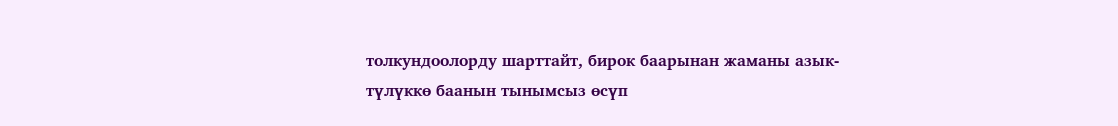толкундоолорду шарттайт, бирок баарынан жаманы азык-түлүккө баанын тынымсыз өсүп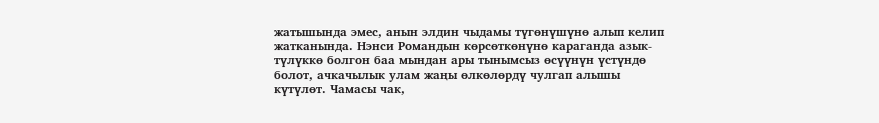жатышында эмес, анын элдин чыдамы түгөнүшүнө алып келип жатканында. Нэнси Романдын көрсөткөнүнө караганда азык-түлүккө болгон баа мындан ары тынымсыз өсүүнүн үстүндө болот, ачкачылык улам жаңы өлкөлөрдү чулгап алышы күтүлөт. Чамасы чак,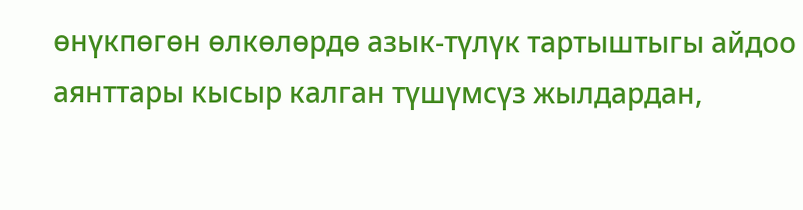өнүкпөгөн өлкөлөрдө азык-түлүк тартыштыгы айдоо аянттары кысыр калган түшүмсүз жылдардан,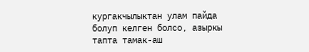кургакчылыктан улам пайда болуп келген болсо, азыркы тапта тамак-аш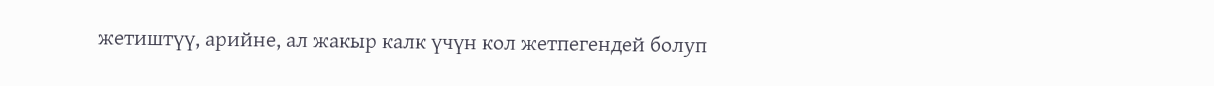жетиштүү, арийне, ал жакыр калк үчүн кол жетпегендей болуп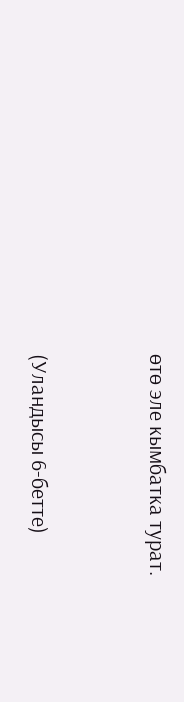өтө эле кымбатка турат.


(Уландысы 6-бетте)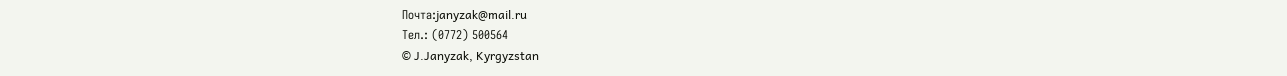Почта:janyzak@mail.ru
Тел.: (0772) 500564
© J.Janyzak, Kyrgyzstan